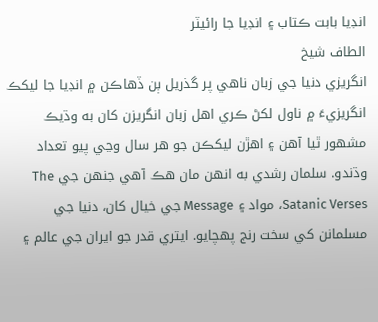انڊيا بابت ڪتاب ۽ انڊيا جا رائيٽر
الطاف شيخ
انگريزي دنيا جي زبان ناهي پر گذريل ٻن ڏهاڪن ۾ انڊيا جا ليکڪ انگريزيءَ ۾ ناول لکڻ ڪري اهل زبان انگريزن کان به وڌيڪ مشهور ٿيا آهن ۽ اهڙن ليکڪن جو هر سال وڃي پيو تعداد وڌندو. سلمان رشدي به انهن مان هڪ آهي جنهن جي The Satanic Verses، مواد ۽ Message جي خيال کان، دنيا جي مسلمانن کي سخت رنج پهچايو. ايتري قدر جو ايران جي عالم ۽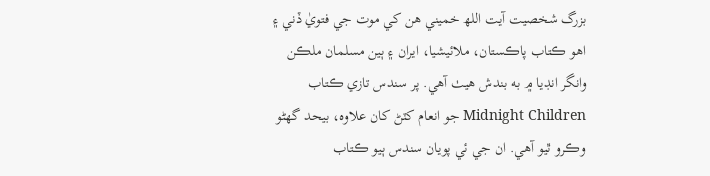بزرگ شخصيت آيت اللھ خميني هن کي موت جي فتويٰ ڏني ۽ اهو ڪتاب پاڪستان، ملائيشيا، ايران ۽ ٻين مسلمان ملڪن وانگر انڊيا ۾ به بندش هيٺ آهي. پر سندس تازي ڪتاب Midnight Children جو انعام کٽڻ کان علاوه، بيحد گهڻو وڪرو ٿيو آهي. ان جي ئي پويان سندس ٻيو ڪتاب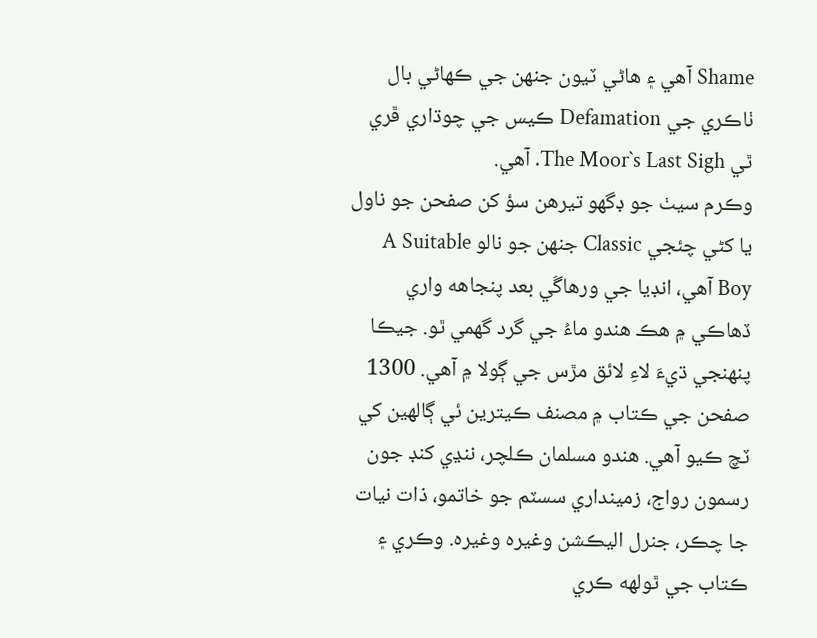Shame آهي ۽ هاڻي ٽيون جنهن جي ڪهاڻي بال ٺاڪري جي Defamation ڪيس جي چوڌاري ڦري ٿي The Moor`s Last Sigh. آهي.
وڪرم سيٺ جو ڊگهو تيرهن سؤ کن صفحن جو ناول يا کڻي چئجي Classic جنهن جو نالو A Suitable Boy آهي، انڊيا جي ورهاڱي بعد پنجاهه واري ڏهاڪي ۾ هڪ هندو ماءُ جي گرد گهمي ٿو. جيڪا پنهنجي ڌيءَ لاءِ لائق مڙس جي ڳولا ۾ آهي. 1300 صفحن جي ڪتاب ۾ مصنف ڪيترين ئي ڳالهين کي ٽچ ڪيو آهي. هندو مسلمان ڪلچر، ننڍي کنڊ جون رسمون رواج، زمينداري سسٽم جو خاتمو، ذات نيات جا چڪر، جنرل اليڪشن وغيره وغيره. وڪري ۽ ڪتاب جي ٿولهه ڪري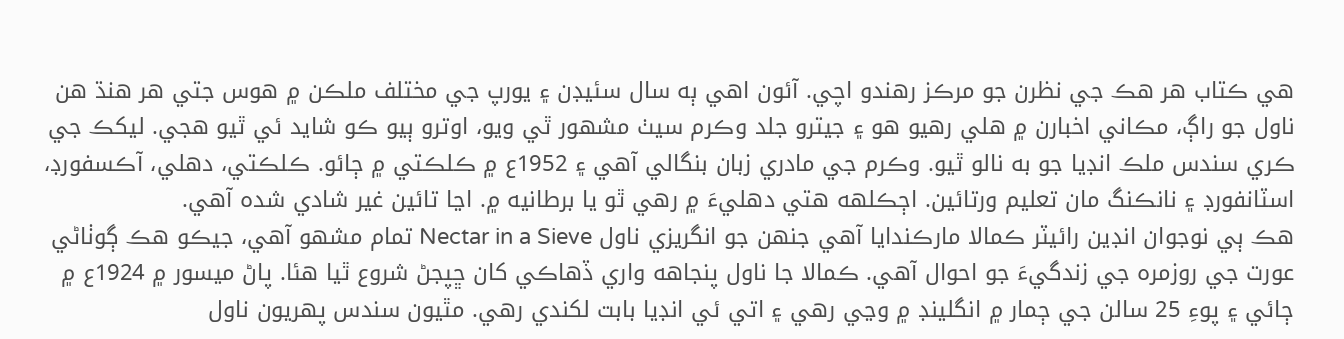هي ڪتاب هر هڪ جي نظرن جو مرڪز رهندو اچي. آئون اهي ٻه سال سئيڊن ۽ يورپ جي مختلف ملڪن ۾ هوس جتي هر هنڌ هن ناول جو راڳ، مڪاني اخبارن ۾ هلي رهيو هو ۽ جيترو جلد وڪرم سيٺ مشهور ٿي ويو، اوترو ٻيو ڪو شايد ئي ٿيو هجي. ليکڪ جي ڪري سندس ملڪ انڊيا جو به نالو ٿيو. وڪرم جي مادري زبان بنگالي آهي ۽ 1952ع ۾ ڪلڪتي ۾ ڄائو. ڪلڪتي، دهلي، آڪسفورڊ، اسٽانفورڊ ۽ نانڪنگ مان تعليم ورتائين. اڄڪلهه هتي دهليءَ ۾ رهي ٿو يا برطانيه ۾. اڃا تائين غير شادي شده آهي.
هڪ ٻي نوجوان انڊين رائيٽر ڪمالا مارڪندايا آهي جنهن جو انگريزي ناول Nectar in a Sieve تمام مشهو آهي، جيڪو هڪ ڳوٺاڻي عورت جي روزمره جي زندگيءَ جو احوال آهي. ڪمالا جا ناول پنجاهه واري ڏهاڪي کان ڇپجڻ شروع ٿيا هئا. پاڻ ميسور ۾ 1924ع ۾ ڄائي ۽ پوءِ 25 سالن جي ڄمار ۾ انگلينڊ ۾ وڃي رهي ۽ اتي ئي انڊيا بابت لکندي رهي. مٿيون سندس پهريون ناول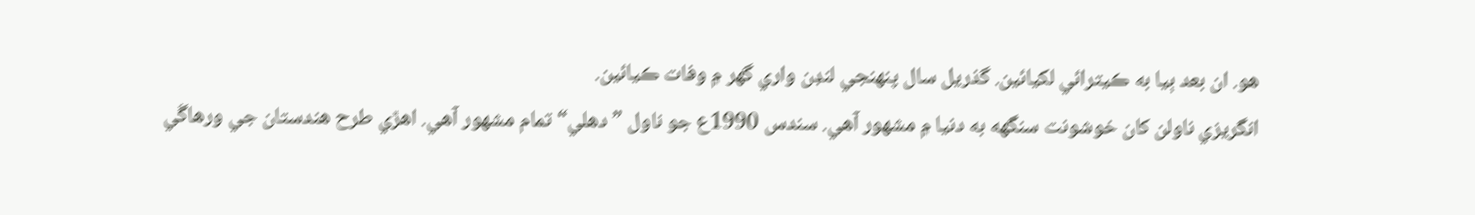هو. ان بعد ٻيا به ڪيترائي لکيائين. گذريل سال پنهنجي لنڊن واري گهر ۾ وفات ڪيائين.
انگريزي ناولن کان خوشونت سنگهه به دنيا ۾ مشهور آهي. سندس 1990ع جو ناول ”دهلي“ تمام مشهور آهي. اهڙي طرح هندستان جي ورهاڱي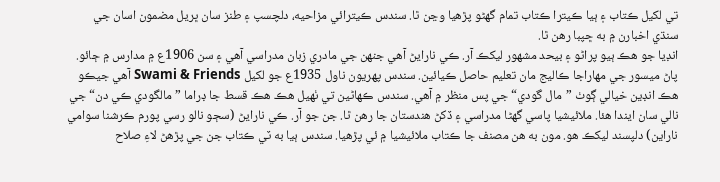تي لکيل ڪتاب ۽ ٻيا ڪيترا ڪتاب تمام گهڻو پڙهيا وڃن ٿا. سندس ڪيترائي مزاحيه، دلچسپ ۽ طنز سان ڀريل مضمون اسان جي سنڌي اخبارن ۾ به ڇپبا رهن ٿا.
انڊيا جو هڪ ٻيو پراڻو ۽ بيحد مشهور ليکڪ آر. ڪي نارايڻ آهي جنهن جي مادري زبان مدراسي آهي ۽ سن 1906ع ۾ مدارس ۾ ڄائو. پاڻ ميسور جي مهاراجا ڪاليج مان تعليم حاصل ڪيائين. سندس پهريون ناول 1935ع جو لکيل Swami & Friends آهي جيڪو هڪ انڊين خيالي ڳوٺ ”مال گودي“ جي پس منظر ۾ آهي. سندس ڪهاڻين تي ٺهيل هڪ هڪ قسط جا ڊراما ”مالگودي ڪي دن“ جي نالي سان ايندا هئا. ملائيشيا پاسي گهڻا مدراسي ۽ ڏکڻ هندستان جا رهن ٿا. جن جو آر. ڪي نارايڻ (سڄو نالو رسي پورم ڪرشنا سوامي ناراين) دلپسند ليکڪ هو. مون به هن مصنف جا ڪتاب ملائيشيا ۾ ئي پڙهيا. سندس ٻيا به ٽي ڪتاب جن جي پڙهڻ لاءِ صلاح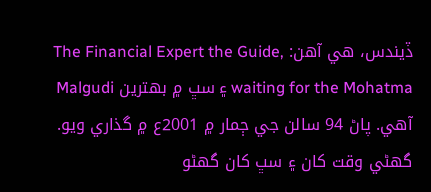ڏيندس، هي آهن: The Financial Expert the Guide, waiting for the Mohatma ۽ سڀ ۾ بهترين Malgudi آهي. پاڻ 94 سالن جي ڄمار ۾ 2001ع ۾ گذاري ويو.
گهڻي وقت کان ۽ سڀ کان گهڻو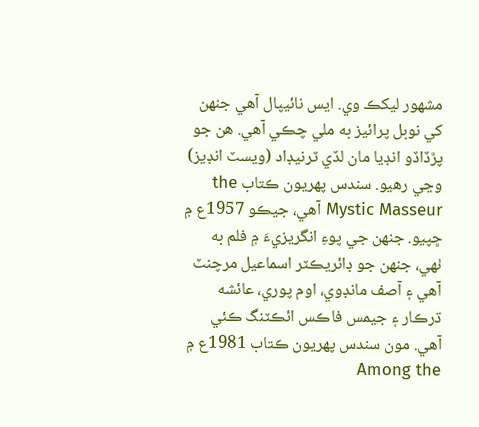مشهور ليکڪ وي. ايس نائيپال آهي جنهن کي نوبل پرائيز به ملي چڪي آهي. هن جو پڙڏاڏو انڊيا مان لڏي ٽرنيڊاد (ويسٽ انڊيز) وڃي رهيو. سندس پهريون ڪتاب the Mystic Masseur آهي، جيڪو 1957ع ۾ ڇپيو. جنهن جي پوءِ انگريزيءَ ۾ فلم به ٺهي، جنهن جو ڊائريڪٽر اسماعيل مرچنٽ آهي ۽ آصف مانڊوي، اوم پوري، عائشه ڌرڪار ۽ جيمس فاڪس ائڪٽنگ ڪئي آهي. مون سندس پهريون ڪتاب 1981ع ۾ Among the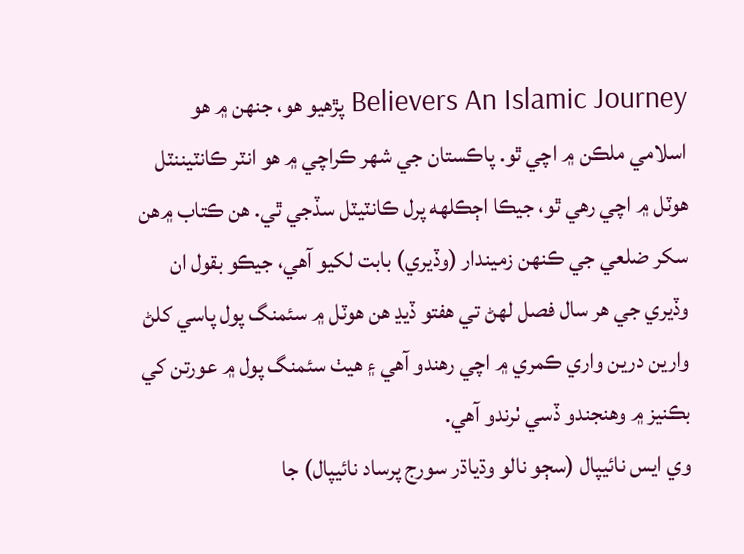Believers An Islamic Journey پڙهيو هو، جنهن ۾ هو اسلامي ملڪن ۾ اچي ٿو. پاڪستان جي شهر ڪراچي ۾ هو انٽر ڪانٽيننٽل هوٽل ۾ اچي رهي ٿو، جيڪا اڄڪلهه پرل ڪانٽيٽل سڏجي ٿي. هن ڪتاب ۾هن سکر ضلعي جي ڪنهن زميندار (وڏيري) بابت لکيو آهي، جيڪو بقول ان وڏيري جي هر سال فصل لهڻ تي هفتو ڏيڍ هن هوٽل ۾ سئمنگ پول پاسي کلڻ وارين درين واري ڪمري ۾ اچي رهندو آهي ۽ هيٺ سئمنگ پول ۾ عورتن کي بڪنيز ۾ وهنجندو ڏسي ٺرندو آهي.
وي ايس نائيپال (سڄو نالو وڌياڌر سورج پرساد نائيپال) جا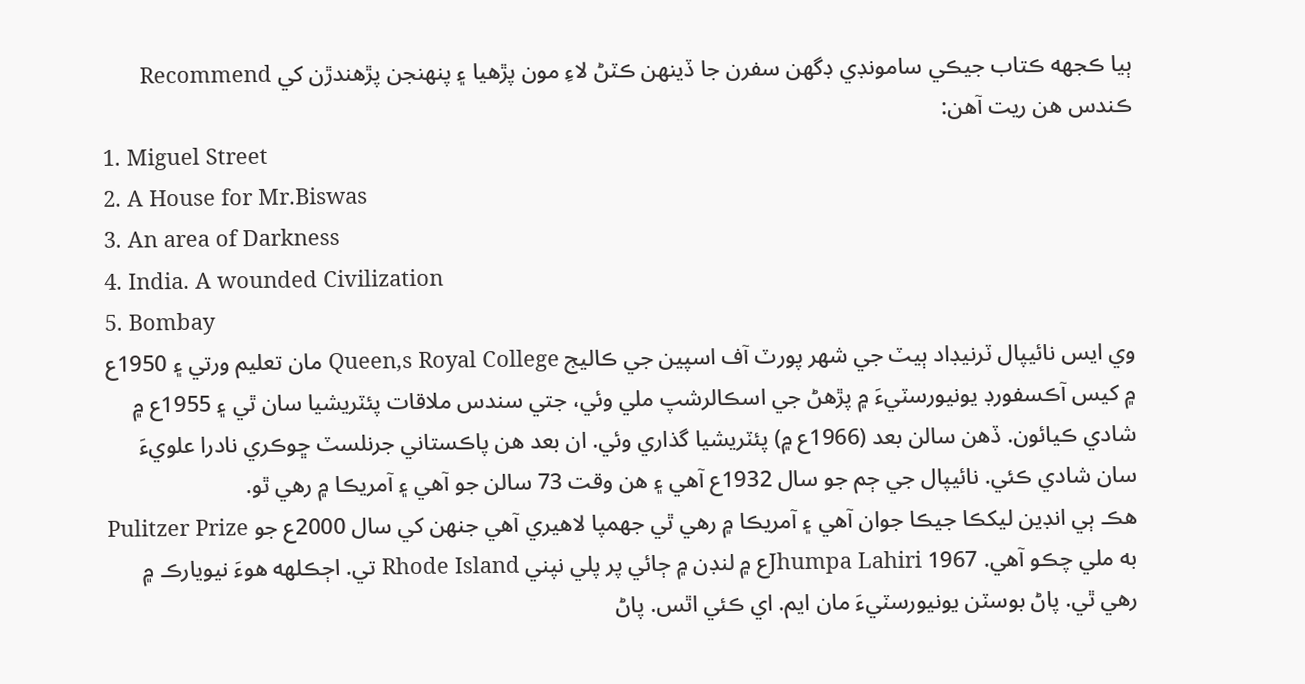ٻيا ڪجهه ڪتاب جيڪي سامونڊي ڊگهن سفرن جا ڏينهن ڪٽڻ لاءِ مون پڙهيا ۽ پنهنجن پڙهندڙن کي Recommend ڪندس هن ريت آهن:
1. Miguel Street
2. A House for Mr.Biswas
3. An area of Darkness
4. India. A wounded Civilization
5. Bombay
وي ايس نائيپال ٽرنيڊاد ٻيٽ جي شهر پورٽ آف اسپين جي ڪاليج Queen,s Royal College مان تعليم ورتي ۽ 1950ع ۾ کيس آڪسفورڊ يونيورسٽيءَ ۾ پڙهڻ جي اسڪالرشپ ملي وئي، جتي سندس ملاقات پئٽريشيا سان ٿي ۽ 1955ع ۾ شادي ڪيائون. ڏهن سالن بعد (1966ع ۾) پئٽريشيا گذاري وئي. ان بعد هن پاڪستاني جرنلسٽ ڇوڪري نادرا علويءَ سان شادي ڪئي. نائيپال جي ڄم جو سال 1932ع آهي ۽ هن وقت 73 سالن جو آهي ۽ آمريڪا ۾ رهي ٿو.
هڪ ٻي انڊين ليکڪا جيڪا جوان آهي ۽ آمريڪا ۾ رهي ٿي جهمپا لاهيري آهي جنهن کي سال 2000ع جو Pulitzer Prize به ملي چڪو آهي. Jhumpa Lahiri 1967ع ۾ لنڊن ۾ ڄائي پر پلي نپني Rhode Island تي. اڄڪلهه هوءَ نيويارڪ ۾ رهي ٿي. پاڻ بوسٽن يونيورسٽيءَ مان ايم. اي ڪئي اٿس. پاڻ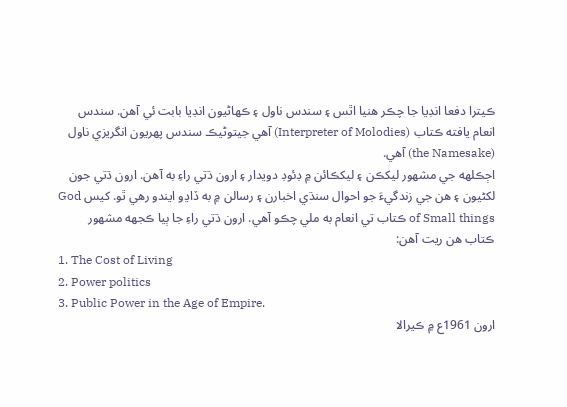ڪيترا دفعا انڊيا جا چڪر هنيا اٿس ۽ سندس ناول ۽ ڪهاڻيون انڊيا بابت ئي آهن. سندس انعام يافته ڪتاب (Interpreter of Molodies) آهي جيتوڻيڪ سندس پهريون انگريزي ناول (the Namesake) آهي.
اڄڪلهه جي مشهور ليکڪن ۽ ليکڪائن ۾ ڊئوڊ دويدار ۽ ارون ڌتي راءِ به آهن. ارون ڌتي جون لکڻيون ۽ هن جي زندگيءَ جو احوال سنڌي اخبارن ۽ رسالن ۾ به ڏاڍو ايندو رهي ٿو. کيس God of Small things ڪتاب تي انعام به ملي چڪو آهي. ارون ڌتي راءِ جا ٻيا ڪجهه مشهور ڪتاب هن ريت آهن:
1. The Cost of Living
2. Power politics
3. Public Power in the Age of Empire.
ارون 1961ع ۾ ڪيرالا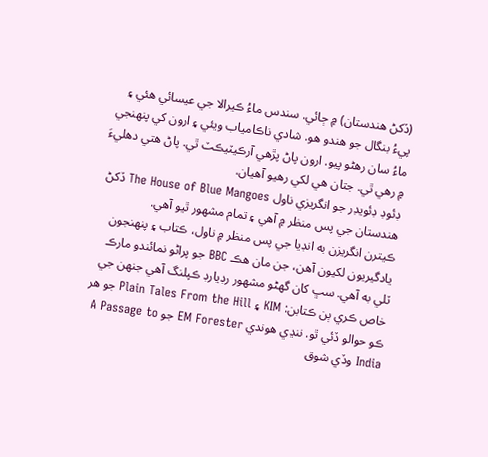(ڏکڻ هندستان) ۾ ڄائي. سندس ماءُ ڪيرالا جي عيسائي هئي ۽ پيءُ بنگال جو هندو هو. شادي ناڪامياب ويئي ۽ ارون کي پنهنجي ماءُ سان رهڻو پيو. ارون پاڻ پڙهي آرڪيٽيڪٽ ٿي. پاڻ هتي دهليءَ ۾ رهي ٿي. جتان هي لکي رهيو آهيان.
ڊئوڊ ڊئويڊر جو انگريزي ناول The House of Blue Mangoes ڏکڻ هندستان جي پس منظر ۾ آهي ۽ تمام مشهور ٿيو آهي.
ڪيترن انگريزن به انڊيا جي پس منظر ۾ ناول، ڪتاب ۽ پنهنجون يادگيريون لکيون آهن، جن مان هڪ BBC جو پراڻو نمائندو مارڪ ٽلي به آهي. سڀ کان گهڻو مشهور رڊيارڊ ڪپلنگ آهي جنهن جي خاص ڪري ٻن ڪتابن: KIM ۽ Plain Tales From the Hill جو هر ڪو حوالو ڏئي ٿو. ننڍي هوندي EM Forester جو A Passage to India وڏي شوق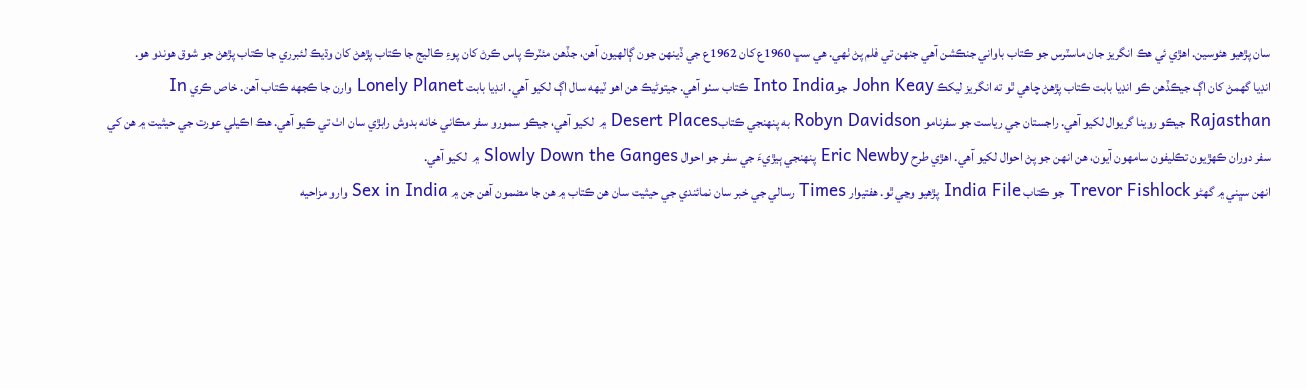سان پڙهيو هئوسين. اهڙي ئي هڪ انگريز جان ماسٽرس جو ڪتاب باواني جنڪشن آهي جنهن تي فلم پڻ ٺهي. هي سڀ 1960ع کان 1962ع جي ڏينهن جون ڳالهيون آهن، جڏهن مئٽرڪ پاس ڪرڻ کان پوءِ ڪاليج جا ڪتاب پڙهڻ کان وڌيڪ لئبرري جا ڪتاب پڙهڻ جو شوق هوندو هو.
انڊيا گهمڻ کان اڳ جيڪڏهن ڪو انڊيا بابت ڪتاب پڙهڻ چاهي ٿو ته انگريز ليکڪ John Keay جوInto India ڪتاب سٺو آهي. جيتوڻيڪ هن اهو ٽيهه سال اڳ لکيو آهي. انڊيا بابت Lonely Planet وارن جا ڪجهه ڪتاب آهن. خاص ڪري In Rajasthan جيڪو روينا گريوال لکيو آهي. راجستان جي رياست جو سفرنامو Robyn Davidson به پنهنجي ڪتابDesert Places ۾ لکيو آهي، جيڪو سمورو سفر مڪاني خانه بدوش رابڙي سان اٺ تي ڪيو آهي. هڪ اڪيلي عورت جي حيثيت ۾ هن کي سفر دوران ڪهڙيون تڪليفون سامهون آيون، هن انهن جو پڻ احوال لکيو آهي. اهڙي طرح Eric Newby پنهنجي ٻيڙيءَ جي سفر جو احوال Slowly Down the Ganges ۾ لکيو آهي.
انهن سڀني ۾ گهڻو Trevor Fishlock جو ڪتاب India File پڙهيو وڃي ٿو. هفتيوار Times رسالي جي خبر سان نمائندي جي حيثيت سان هن ڪتاب ۾ هن جا مضمون آهن جن ۾ Sex in India وارو مزاحيه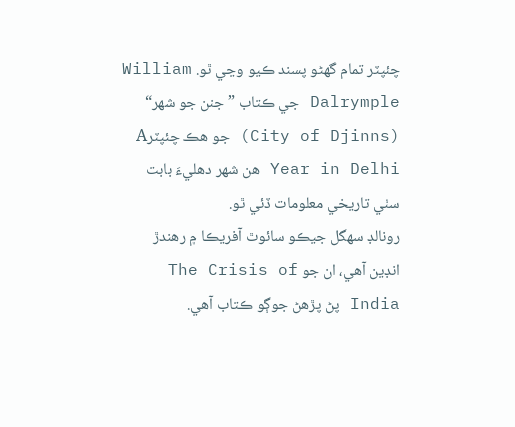چئپٽر تمام گهڻو پسند ڪيو وڃي ٿو. William Dalrymple جي ڪتاب ”جنن جو شهر“ (City of Djinns) جو هڪ چئپٽرA Year in Delhi هن شهر دهليءَ بابت سٺي تاريخي معلومات ڏئي ٿو.
رونالڊ سهگل جيڪو سائوٿ آفريڪا ۾ رهندڙ انڊين آهي، ان جو The Crisis of India پڻ پڙهڻ جوڳو ڪتاب آهي.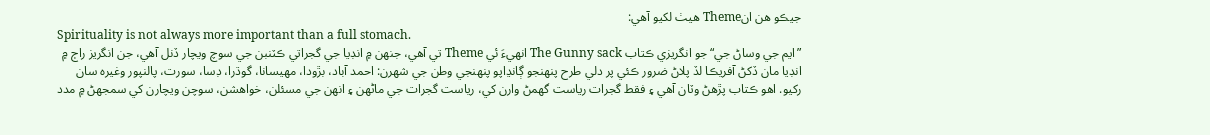جيڪو هن انTheme هيٺ لکيو آهي:
Spirituality is not always more important than a full stomach.
”ايم جي وساڻ جي“ جو انگريزي ڪتاب The Gunny sack انهيءَ ئي Theme تي آهي، جنهن ۾ انڊيا جي گجراتي ڪٽنبن جي سوچ ويچار ڏنل آهي، جن انگريز راڄ ۾ انڊيا مان ڏکڻ آفريڪا لڏ پلاڻ ضرور ڪئي پر دلي طرح پنهنجو ڳانڍاپو پنهنجي وطن جي شهرن: احمد آباد، بڙودا، مهيسانا، گوڌرا، ڊسا، سورت، پالنپور وغيره سان رکيو. اهو ڪتاب پڙهڻ وٽان آهي ۽ فقط گجرات رياست گهمڻ وارن کي، رياست گجرات جي ماڻهن ۽ انهن جي مسئلن، خواهشن، سوچن ويچارن کي سمجهڻ ۾ مدد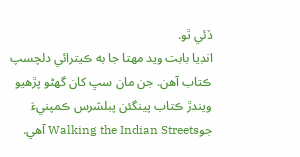ڏئي ٿو.
انڊيا بابت ويد مهتا جا به ڪيترائي دلچسپ ڪتاب آهن. جن مان سڀ کان گهڻو پڙهيو ويندڙ ڪتاب پينگئن پبلشرس ڪمپنيءَ جوWalking the Indian Streets آهي.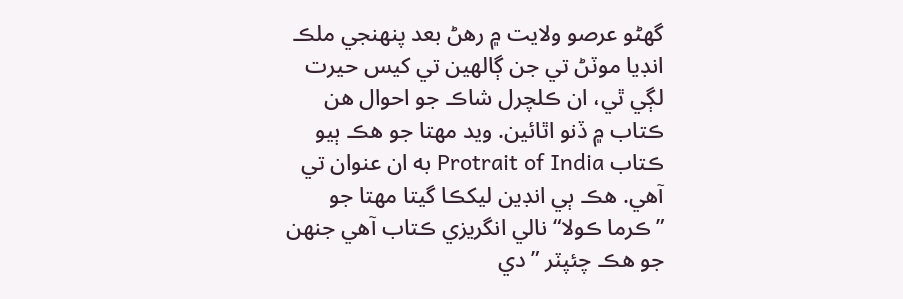گهڻو عرصو ولايت ۾ رهڻ بعد پنهنجي ملڪ انڊيا موٽڻ تي جن ڳالهين تي کيس حيرت لڳي ٿي، ان ڪلچرل شاڪ جو احوال هن ڪتاب ۾ ڏنو اٿائين. ويد مهتا جو هڪ ٻيو ڪتاب Protrait of India به ان عنوان تي آهي. هڪ ٻي انڊين ليکڪا گيتا مهتا جو ”ڪرما ڪولا“ نالي انگريزي ڪتاب آهي جنهن جو هڪ چئپٽر ”دي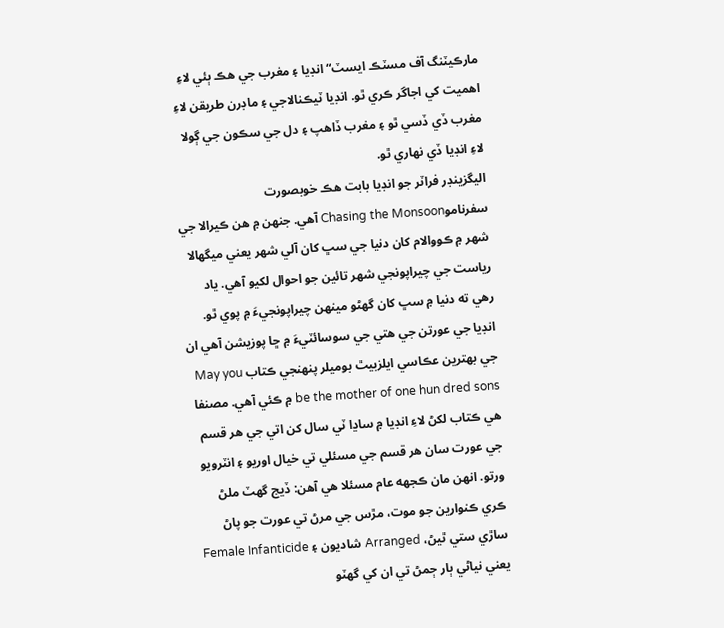مارڪيٽنگ آف مسٽڪ ايسٽ“ انڊيا ۽ مغرب جي هڪ ٻئي لاءِ اهميت کي اجاگر ڪري ٿو. انڊيا ٽيڪنالاجي ۽ ماڊرن طريقن لاءِ مغرب ڏي ڏسي ٿو ۽ مغرب ڏاهپ ۽ دل جي سڪون جي ڳولا لاءِ انڊيا ڏي نهاري ٿو.
اليگزينڊر فراٽر جو انڊيا بابت هڪ خوبصورت سفرناموChasing the Monsoon آهي. جنهن ۾ هن ڪيرالا جي شهر ۾ ڪووالام کان دنيا جي سڀ کان آلي شهر يعني ميگهالا رياست جي چيراپونجي شهر تائين جو احوال لکيو آهي. ياد رهي ته دنيا ۾ سڀ کان گهڻو مينهن چيراپونجيءَ ۾ پوي ٿو.
انڊيا جي عورتن جي هتي جي سوسائٽيءَ ۾ ڇا پوزيشن آهي ان جي بهترين عڪاسي ايلزبيٿ بوميلر پنهنجي ڪتاب May you be the mother of one hun dred sons ۾ ڪئي آهي. مصنفا هي ڪتاب لکڻ لاءِ انڊيا ۾ ساڍا ٽي سال کن اتي جي هر قسم جي عورت سان هر قسم جي مسئلي تي خيال اوريو ۽ انٽرويو ورتو. انهن مان ڪجهه عام مسئلا هي آهن: ڏيج گهٽ ملڻ ڪري ڪنوارين جو موت، مڙس جي مرڻ تي عورت جو پاڻ ساڙي ستي ٿيڻ، Arranged شاديون ۽ Female Infanticide يعني نياڻي ٻار ڄمڻ تي ان کي گهٽو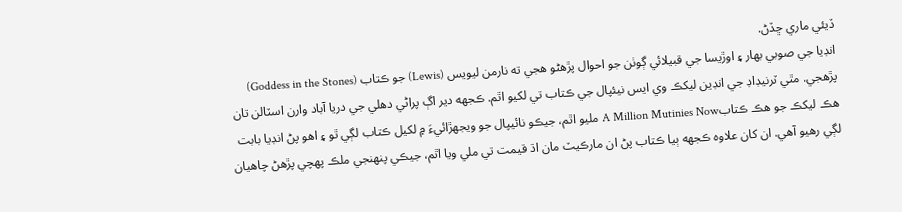ڏيئي ماري ڇڏڻ.
انڊيا جي صوبي بهار ۽ اوڙيسا جي قبيلائي ڳوٺن جو احوال پڙهڻو هجي ته نارمن ليويس (Lewis) جو ڪتاب (Goddess in the Stones) پڙهجي. مٿي ٽرنيڊاڊ جي انڊين ليکڪ وي ايس نيئپال جي ڪتاب تي لکيو اٿم. ڪجهه دير اڳ پراڻي دهلي جي دريا آباد وارن اسٽالن تان هڪ ليکڪ جو هڪ ڪتابA Million Mutinies Now مليو اٿم، جيڪو نائيپال جو ويجهڙائيءَ ۾ لکيل ڪتاب لڳي ٿو ۽ اهو پڻ انڊيا بابت لڳي رهيو آهي. ان کان علاوه ڪجهه ٻيا ڪتاب پڻ ان مارڪيٽ مان اڌ قيمت تي ملي ويا اٿم، جيڪي پنهنجي ملڪ پهچي پڙهڻ چاهيان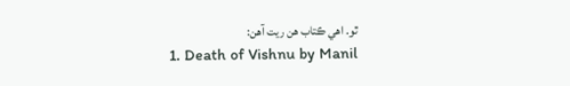ٿو. اهي ڪتاب هن ريت آهن:
1. Death of Vishnu by Manil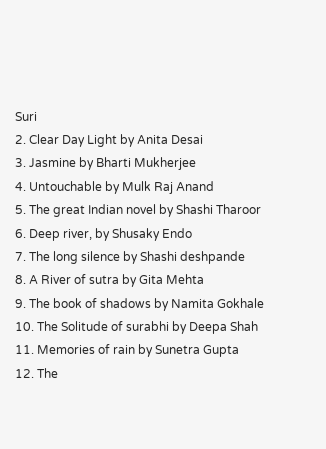Suri
2. Clear Day Light by Anita Desai
3. Jasmine by Bharti Mukherjee
4. Untouchable by Mulk Raj Anand
5. The great Indian novel by Shashi Tharoor
6. Deep river, by Shusaky Endo
7. The long silence by Shashi deshpande
8. A River of sutra by Gita Mehta
9. The book of shadows by Namita Gokhale
10. The Solitude of surabhi by Deepa Shah
11. Memories of rain by Sunetra Gupta
12. The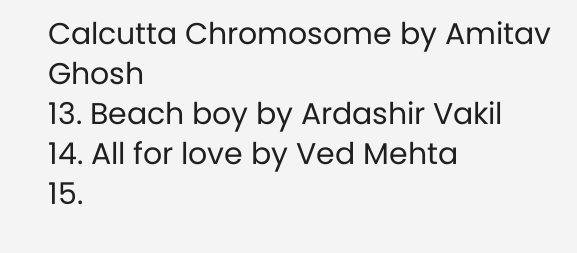Calcutta Chromosome by Amitav Ghosh
13. Beach boy by Ardashir Vakil
14. All for love by Ved Mehta
15.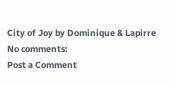City of Joy by Dominique & Lapirre
No comments:
Post a Comment